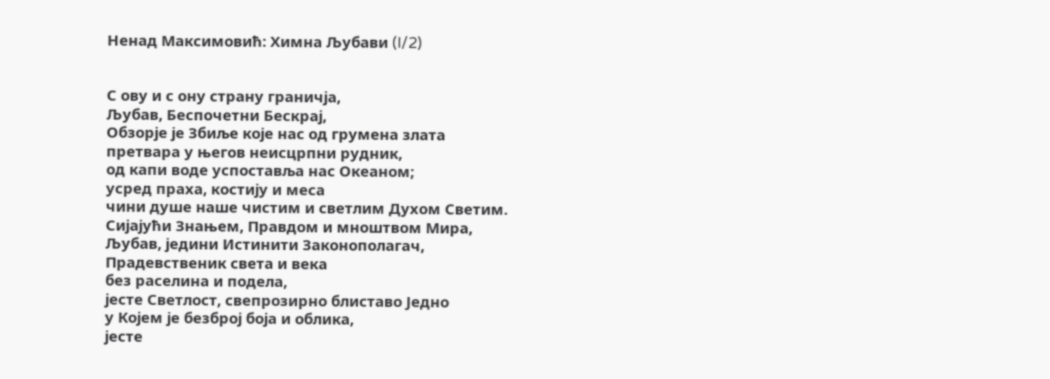Ненад Максимовић: Химна Љубави (I/2)


С ову и с ону страну граничја,
Љубав, Беспочетни Бескрај,
Обзорје је Збиље које нас од грумена злата
претвара у његов неисцрпни рудник,
од капи воде успоставља нас Океаном;
усред праха, костију и меса
чини душе наше чистим и светлим Духом Светим.
Сијајући Знањем, Правдом и мноштвом Мира,
Љубав, једини Истинити Законополагач,
Прадевственик света и века
без раселина и подела,
јесте Светлост, свепрозирно блиставо Једно
у Којем је безброј боја и облика,
јесте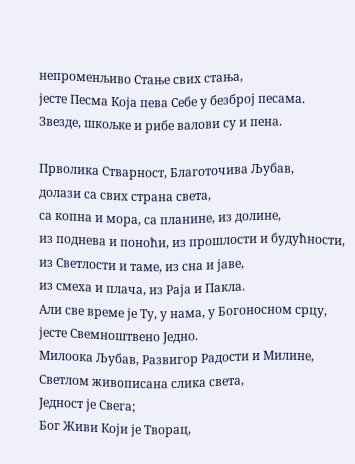непроменљиво Стање свих стања,
јесте Песма Која пева Себе у безброј песама.
Звезде, шкољке и рибе валови су и пена.

Прволика Стварност, Благоточива Љубав,
долази са свих страна света,
са копна и мора, са планине, из долине,
из поднева и поноћи, из прошлости и будућности,
из Светлости и таме, из сна и јаве,
из смеха и плача, из Раја и Пакла.
Али све време је Ту, у нама, у Богоносном срцу,
јесте Свемноштвено Једно.
Милоока Љубав, Развигор Радости и Милине,
Светлом живoписана слика света,
Једност је Свега;
Бог Живи Који је Творац,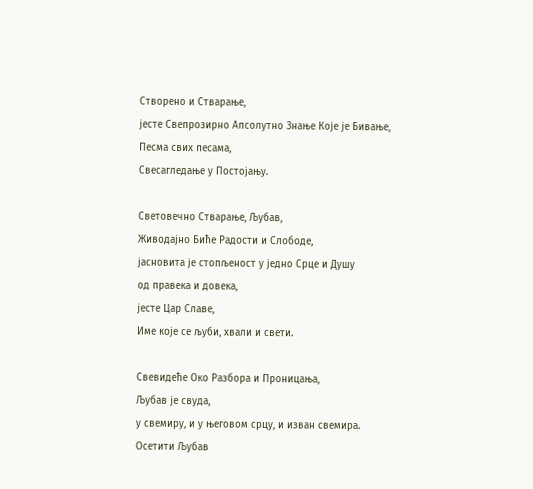Створено и Стварање,
јесте Свепрозирно Апсолутно Знање Кoје је Бивање,
Песма свих песама,
Свесагледање у Постојању.

Световечно Стварање, Љубав,
Живодајно Биће Радости и Слободе,
јасновита је стопљеност у једно Срце и Душу
од правека и довека,
јесте Цар Славе,
Име које се љуби, хвали и свети.

Свевидеће Око Разбора и Проницања,
Љубав је свуда,
у свемиру, и у његовом срцу, и изван свемира.
Осетити Љубав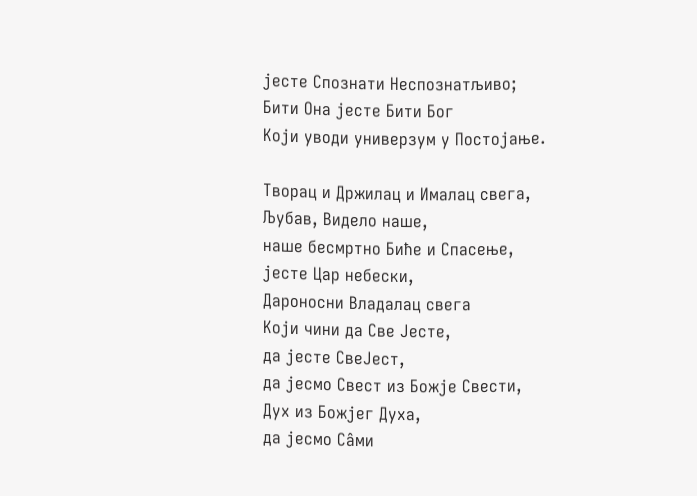јесте Спознати Неспознатљиво;
Бити Она јесте Бити Бог
Који уводи универзум у Постојање.

Творац и Држилац и Ималац свега,
Љубав, Видело наше,
наше бесмртно Биће и Спасење,
јесте Цар небески,
Дароносни Владалац свега
Који чини да Све Јесте,
да јесте СвеЈест,
да јесмо Свест из Божје Свести,
Дух из Божјег Духа,
да јесмо Сâми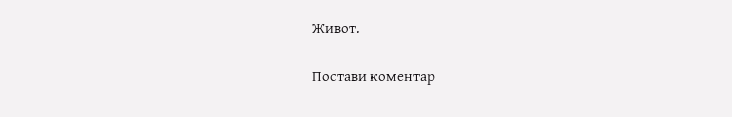Живот.

Постави коментар